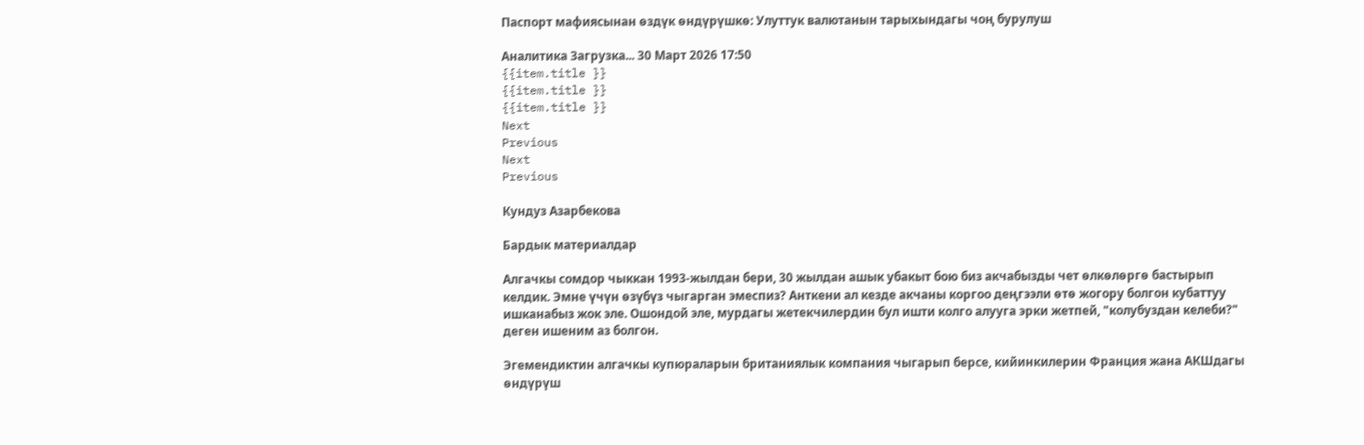Паспорт мафиясынан өздүк өндүрүшкө: Улуттук валютанын тарыхындагы чоң бурулуш

Аналитика Загрузка... 30 Март 2026 17:50
{{item.title }}
{{item.title }}
{{item.title }}
Next
Previous
Next
Previous

Кундуз Азарбекова

Бардык материалдар

Алгачкы сомдор чыккан 1993-жылдан бери, 30 жылдан ашык убакыт бою биз акчабызды чет өлкөлөргө бастырып келдик. Эмне үчүн өзүбүз чыгарган эмеспиз? Анткени ал кезде акчаны коргоо деңгээли өтө жогору болгон кубаттуу ишканабыз жок эле. Ошондой эле, мурдагы жетекчилердин бул ишти колго алууга эрки жетпей, "колубуздан келеби?" деген ишеним аз болгон.

Эгемендиктин алгачкы купюраларын британиялык компания чыгарып берсе, кийинкилерин Франция жана АКШдагы өндүрүш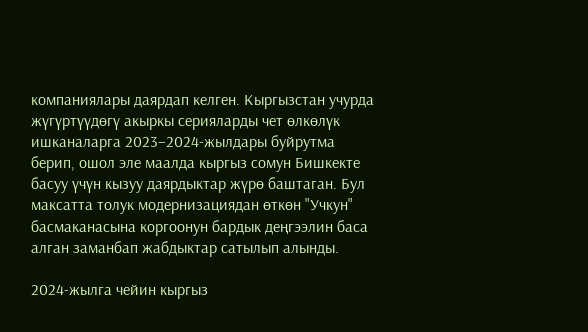компаниялары даярдап келген. Кыргызстан учурда жүгүртүүдөгү акыркы серияларды чет өлкөлүк ишканаларга 2023–2024-жылдары буйрутма берип, ошол эле маалда кыргыз сомун Бишкекте басуу үчүн кызуу даярдыктар жүрө баштаган. Бул максатта толук модернизациядан өткөн "Учкун" басмаканасына коргоонун бардык деңгээлин баса алган заманбап жабдыктар сатылып алынды.

2024-жылга чейин кыргыз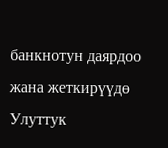банкнотун даярдоо жана жеткирүүдө Улуттук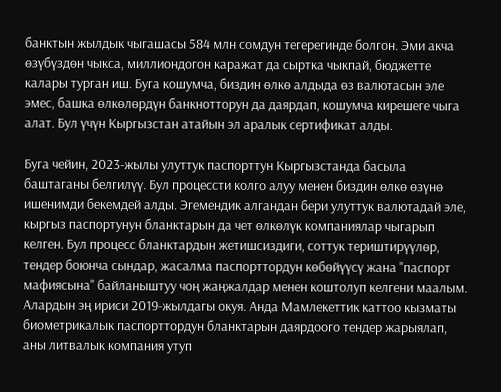банктын жылдык чыгашасы 584 млн сомдун тегерегинде болгон. Эми акча өзүбүздөн чыкса, миллиондогон каражат да сыртка чыкпай, бюджетте калары турган иш. Буга кошумча, биздин өлкө алдыда өз валютасын эле эмес, башка өлкөлөрдүн банкнотторун да даярдап, кошумча кирешеге чыга алат. Бул үчүн Кыргызстан атайын эл аралык сертификат алды.

Буга чейин, 2023-жылы улуттук паспорттун Кыргызстанда басыла баштаганы белгилүү. Бул процессти колго алуу менен биздин өлкө өзүнө ишенимди бекемдей алды. Эгемендик алгандан бери улуттук валютадай эле, кыргыз паспортунун бланктарын да чет өлкөлүк компаниялар чыгарып келген. Бул процесс бланктардын жетишсиздиги, соттук териштирүүлөр, тендер боюнча сындар, жасалма паспорттордун көбөйүүсү жана "паспорт мафиясына" байланыштуу чоң жаңжалдар менен коштолуп келгени маалым. Алардын эң ириси 2019-жылдагы окуя. Анда Мамлекеттик каттоо кызматы биометрикалык паспорттордун бланктарын даярдоого тендер жарыялап, аны литвалык компания утуп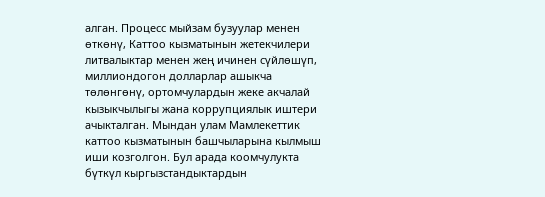алган. Процесс мыйзам бузуулар менен өткөнү, Каттоо кызматынын жетекчилери литвалыктар менен жең ичинен сүйлөшүп, миллиондогон долларлар ашыкча төлөнгөнү, ортомчулардын жеке акчалай кызыкчылыгы жана коррупциялык иштери ачыкталган. Мындан улам Мамлекеттик каттоо кызматынын башчыларына кылмыш иши козголгон. Бул арада коомчулукта бүткүл кыргызстандыктардын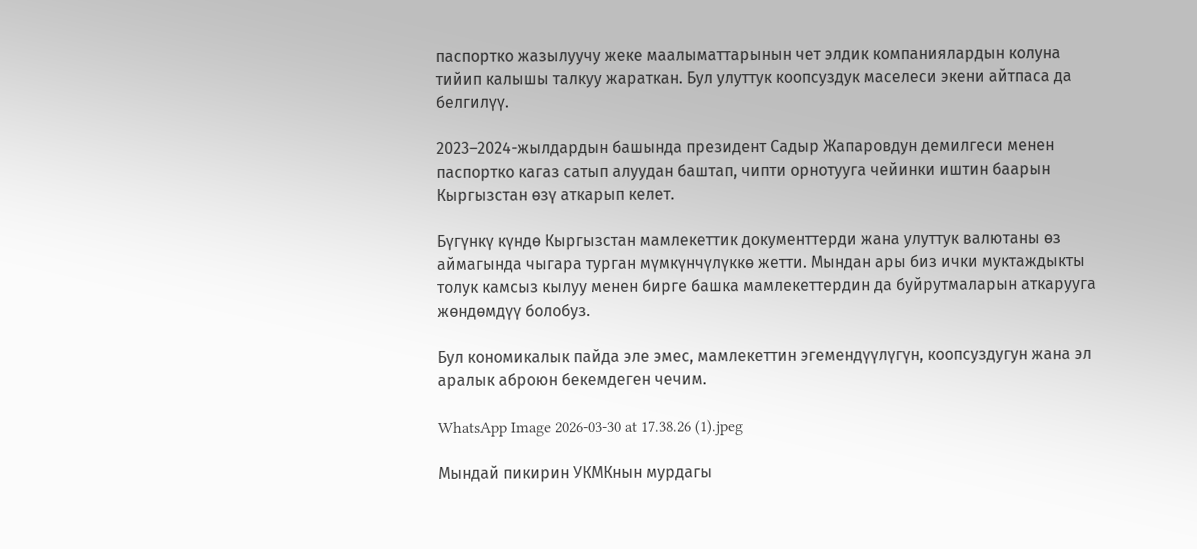паспортко жазылуучу жеке маалыматтарынын чет элдик компаниялардын колуна тийип калышы талкуу жараткан. Бул улуттук коопсуздук маселеси экени айтпаса да белгилүү.

2023–2024-жылдардын башында президент Садыр Жапаровдун демилгеси менен паспортко кагаз сатып алуудан баштап, чипти орнотууга чейинки иштин баарын Кыргызстан өзү аткарып келет.

Бүгүнкү күндө Кыргызстан мамлекеттик документтерди жана улуттук валютаны өз аймагында чыгара турган мүмкүнчүлүккө жетти. Мындан ары биз ички муктаждыкты толук камсыз кылуу менен бирге башка мамлекеттердин да буйрутмаларын аткарууга жөндөмдүү болобуз.

Бул кономикалык пайда эле эмес, мамлекеттин эгемендүүлүгүн, коопсуздугун жана эл аралык аброюн бекемдеген чечим.

WhatsApp Image 2026-03-30 at 17.38.26 (1).jpeg

Мындай пикирин УКМКнын мурдагы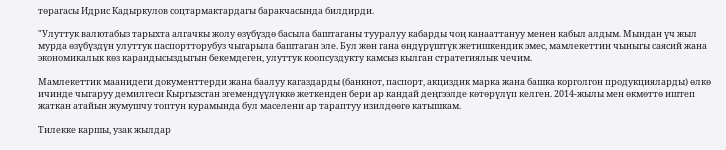төрагасы Идрис Кадыркулов соцтармактардагы баракчасында билдирди.

"Улуттук валютабыз тарыхта алгачкы жолу өзүбүздө басыла баштаганы тууралуу кабарды чоң канааттануу менен кабыл алдым. Мындан үч жыл мурда өзүбүздүн улуттук паспортторубуз чыгарыла баштаган эле. Бул жөн гана өндүрүштүк жетишкендик эмес, мамлекеттин чыныгы саясий жана экономикалык көз карандысыздыгын бекемдеген, улуттук коопсуздукту камсыз кылган стратегиялык чечим.

Мамлекеттик маанидеги документтерди жана баалуу кагаздарды (банкнот, паспорт, акциздик марка жана башка корголгон продукцияларды) өлкө ичинде чыгаруу демилгеси Кыргызстан эгемендүүлүккө жеткенден бери ар кандай деңгээлде көтөрүлүп келген. 2014-жылы мен өкмөттө иштеп жаткан атайын жумушчу топтун курамында бул маселени ар тараптуу изилдөөгө катышкам.

Тилекке каршы, узак жылдар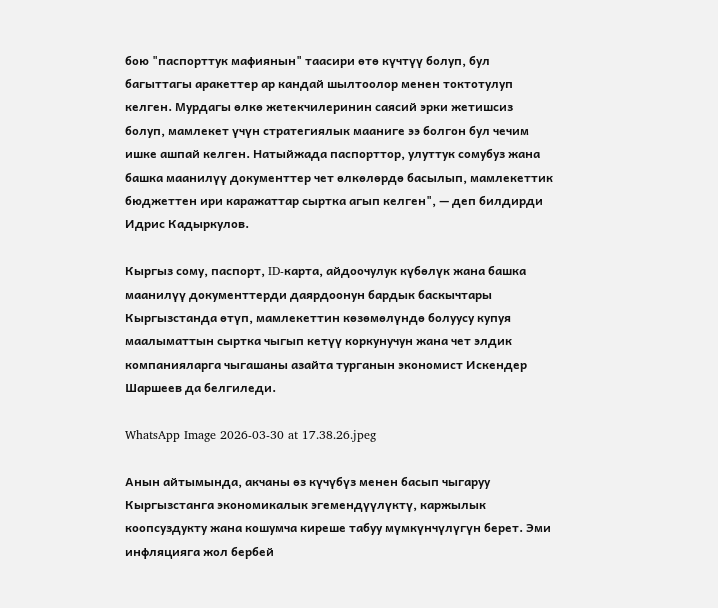бою "паспорттук мафиянын" таасири өтө күчтүү болуп, бул багыттагы аракеттер ар кандай шылтоолор менен токтотулуп келген. Мурдагы өлкө жетекчилеринин саясий эрки жетишсиз болуп, мамлекет үчүн стратегиялык мааниге ээ болгон бул чечим ишке ашпай келген. Натыйжада паспорттор, улуттук сомубуз жана башка маанилүү документтер чет өлкөлөрдө басылып, мамлекеттик бюджеттен ири каражаттар сыртка агып келген", — деп билдирди Идрис Кадыркулов.

Кыргыз сому, паспорт, ID-карта, айдоочулук күбөлүк жана башка маанилүү документтерди даярдоонун бардык баскычтары Кыргызстанда өтүп, мамлекеттин көзөмөлүндө болуусу купуя маалыматтын сыртка чыгып кетүү коркунучун жана чет элдик компанияларга чыгашаны азайта турганын экономист Искендер Шаршеев да белгиледи.

WhatsApp Image 2026-03-30 at 17.38.26.jpeg

Анын айтымында, акчаны өз күчүбүз менен басып чыгаруу Кыргызстанга экономикалык эгемендүүлүктү, каржылык коопсуздукту жана кошумча киреше табуу мүмкүнчүлүгүн берет. Эми инфляцияга жол бербей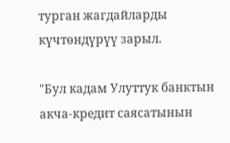турган жагдайларды күчтөндүрүү зарыл.

"Бул кадам Улуттук банктын акча-кредит саясатынын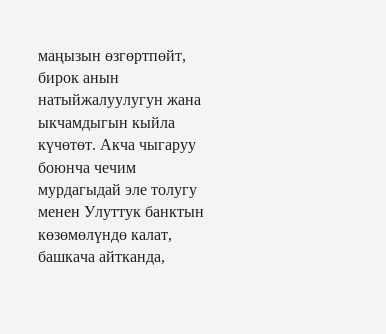маңызын өзгөртпөйт, бирок анын натыйжалуулугун жана ыкчамдыгын кыйла күчөтөт. Акча чыгаруу боюнча чечим мурдагыдай эле толугу менен Улуттук банктын көзөмөлүндө калат, башкача айтканда,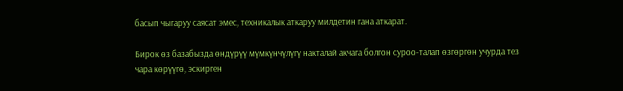басып чыгаруу саясат эмес, техникалык аткаруу милдетин гана аткарат.

Бирок өз базабызда өндүрүү мүмкүнчүлүгү накталай акчага болгон суроо-талап өзгөргөн учурда тез чара көрүүгө, эскирген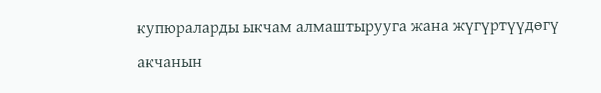купюраларды ыкчам алмаштырууга жана жүгүртүүдөгү акчанын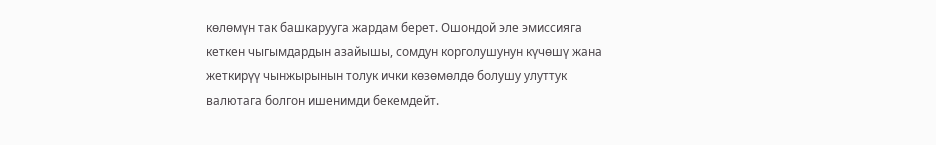көлөмүн так башкарууга жардам берет. Ошондой эле эмиссияга кеткен чыгымдардын азайышы, сомдун корголушунун күчөшү жана жеткирүү чынжырынын толук ички көзөмөлдө болушу улуттук валютага болгон ишенимди бекемдейт.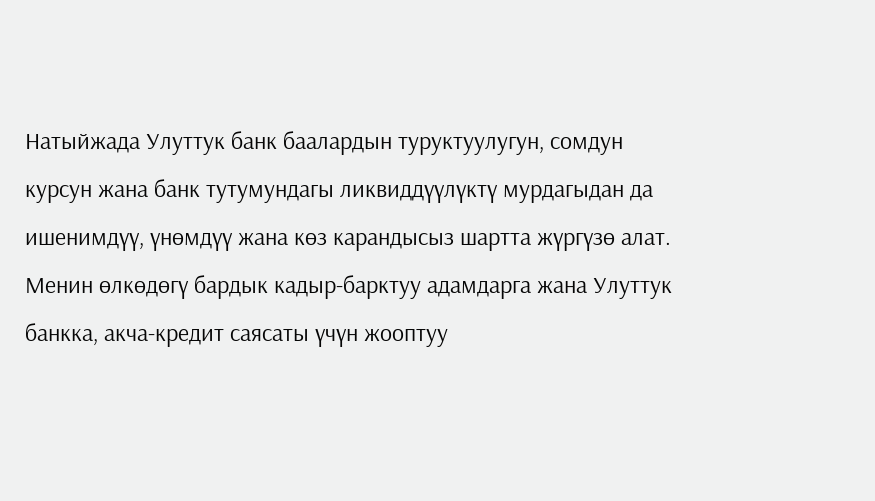Натыйжада Улуттук банк баалардын туруктуулугун, сомдун курсун жана банк тутумундагы ликвиддүүлүктү мурдагыдан да ишенимдүү, үнөмдүү жана көз карандысыз шартта жүргүзө алат. Менин өлкөдөгү бардык кадыр-барктуу адамдарга жана Улуттук банкка, акча-кредит саясаты үчүн жооптуу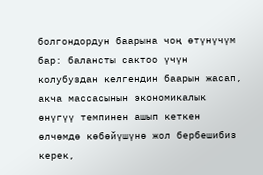болгондордун баарына чоң өтүнүчүм бар: балансты сактоо үчүн колубуздан келгендин баарын жасап, акча массасынын экономикалык өнүгүү темпинен ашып кеткен өлчөмдө көбөйүшүнө жол бербешибиз керек,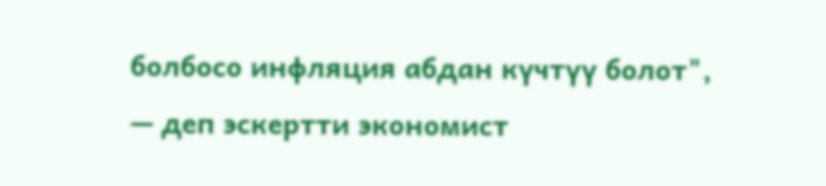болбосо инфляция абдан күчтүү болот", — деп эскертти экономист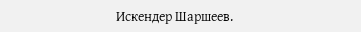Искендер Шаршеев.